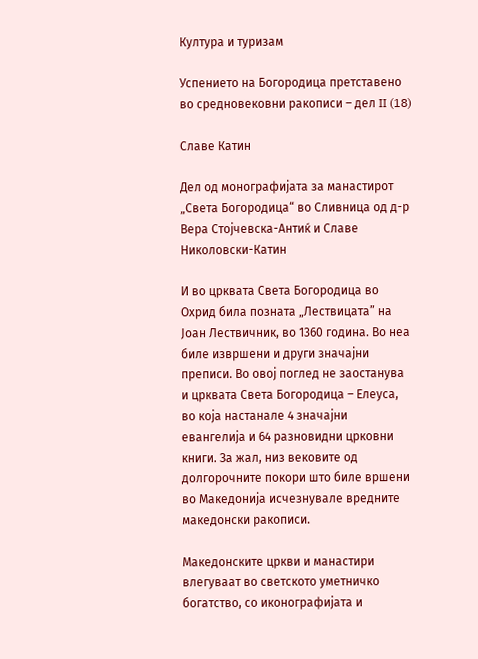Култура и туризам

Успението на Богородица претставено во средновековни ракописи – дел II (18)

Славе Катин

Дел од монографијата за манастирот „Света Богородица“ во Сливница од д-р Вера Стојчевска-Антиќ и Славе Николовски-Катин

И во црквата Света Богородица во Охрид била позната „Лествицата” на Јоан Лествичник, во 1360 година. Во неа биле извршени и други значајни преписи. Во овој поглед не заостанува и црквата Света Богородица – Елеуса, во која настанале 4 значајни евангелија и 64 разновидни црковни книги. За жал, низ вековите од долгорочните покори што биле вршени во Македонија исчезнувале вредните македонски ракописи.

Македонските цркви и манастири влегуваат во светското уметничко богатство, со иконографијата и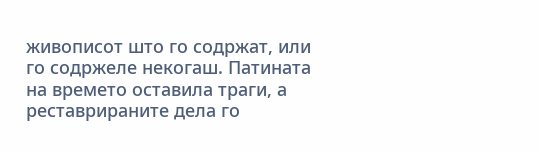живописот што го содржат, или го содржеле некогаш. Патината на времето оставила траги, а реставрираните дела го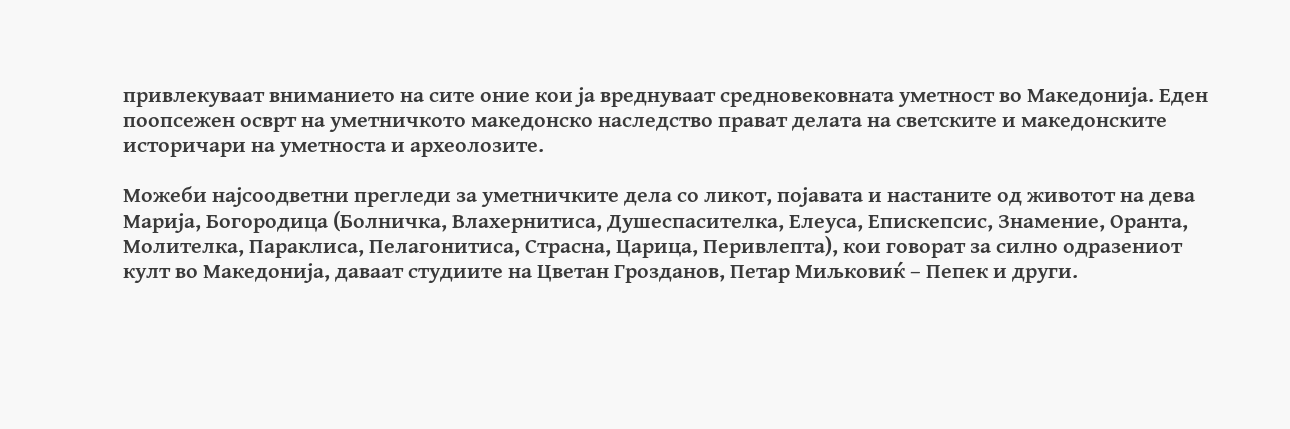привлекуваат вниманието на сите оние кои ја вреднуваат средновековната уметност во Македонија. Еден поопсежен осврт на уметничкото македонско наследство прават делата на светските и македонските историчари на уметноста и археолозите.

Можеби најсоодветни прегледи за уметничките дела со ликот, појавата и настаните од животот на дева Марија, Богородица (Болничка, Влахернитиса, Душеспасителка, Елеуса, Епискепсис, Знамение, Оранта, Молителка, Параклиса, Пелагонитиса, Страсна, Царица, Перивлепта), кои говорат за силно одразениот култ во Македонија, даваат студиите на Цветан Грозданов, Петар Миљковиќ – Пепек и други.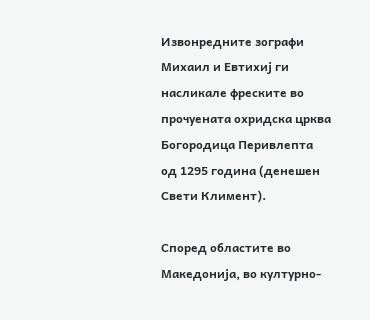Извонредните зографи Михаил и Евтихиј ги насликале фреските во прочуената охридска црква Богородица Перивлепта од 1295 година (денешен Свети Климент).

Според областите во Македонија, во културно-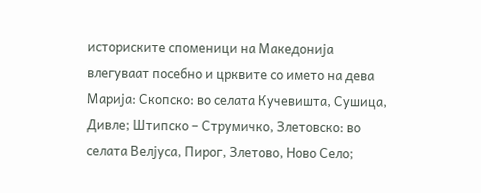историските споменици на Македонија влегуваат посебно и црквите со името на дева Марија: Скопско: во селата Кучевишта, Сушица, Дивле; Штипско – Струмичко, Злетовско: во селата Велјуса, Пирог, Злетово, Ново Село;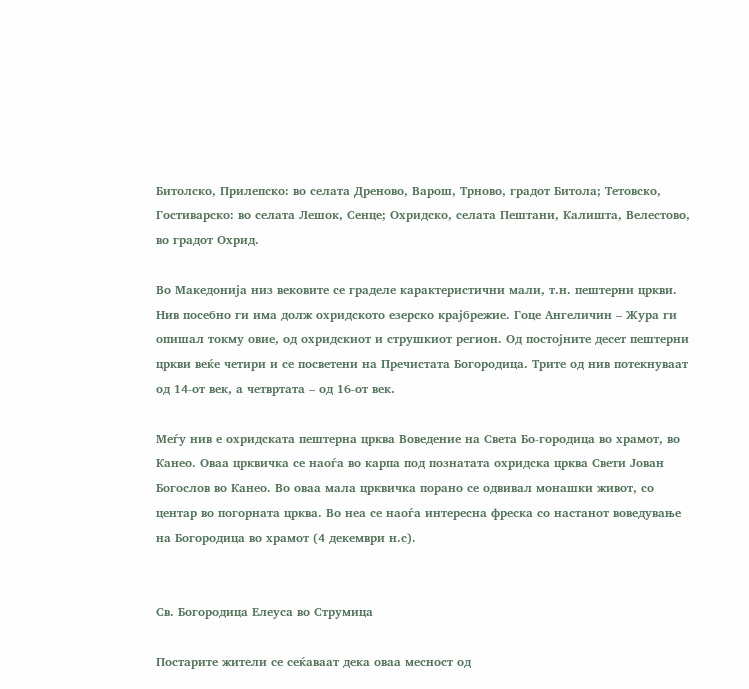Битолско, Прилепско: во селата Дреново, Варош, Трново, градот Битола; Тетовско, Гостиварско: во селата Лешок, Сенце; Охридско, селата Пештани, Калишта, Велестово, во градот Охрид.

Во Македонија низ вековите се граделе карактеристични мали, т.н. пештерни цркви. Нив посебно ги има долж охридското езерско крајбрежие. Гоце Ангеличин – Жура ги опишал токму овие, од охридскиот и струшкиот регион. Од постојните десет пештерни цркви веќе четири и се посветени на Пречистата Богородица. Трите од нив потекнуваат од 14-от век, а четвртата – од 16-от век.

Меѓу нив е охридската пештерна црква Воведение на Света Бо-городица во храмот, во Канео. Оваа црквичка се наоѓа во карпа под познатата охридска црква Свети Јован Богослов во Канео. Во оваа мала црквичка порано се одвивал монашки живот, со центар во погорната црква. Во неа се наоѓа интересна фреска со настанот воведување на Богородица во храмот (4 декември н.с).


Св. Богородица Елеуса во Струмица

Постарите жители се сеќаваат дека оваа месност од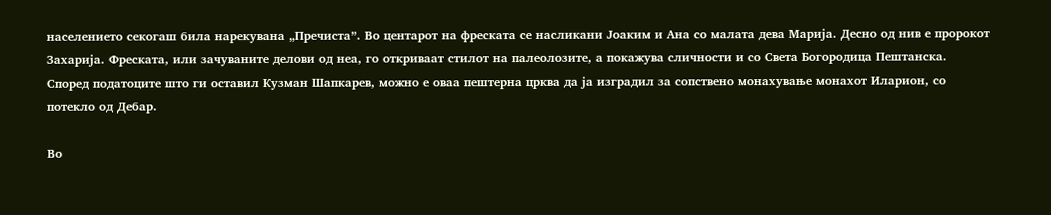населението секогаш била нарекувана „Пречиста”. Во центарот на фреската се насликани Јоаким и Ана со малата дева Марија. Десно од нив е пророкот Захарија. Фреската, или зачуваните делови од неа, го откриваат стилот на палеолозите, а покажува сличности и со Света Богородица Пештанска. Според податоците што ги оставил Кузман Шапкарев, можно е оваа пештерна црква да ја изградил за сопствено монахување монахот Иларион, со потекло од Дебар.

Во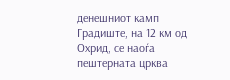денешниот камп Градиште, на 12 км од Охрид, се наоѓа пештерната црква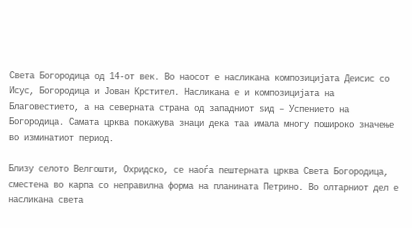Света Богородица од 14-от век. Во наосот е насликана композицијата Деисис со Исус, Богородица и Јован Крстител. Насликана е и композицијата на Благовестието, а на северната страна од западниот ѕид – Успението на Богородица. Самата црква покажува знаци дека таа имала многу пошироко значење во изминатиот период.

Близу селото Велгошти, Охридско, се наоѓа пештерната црква Света Богородица, сместена во карпа со неправилна форма на планината Петрино. Во олтарниот дел е насликана света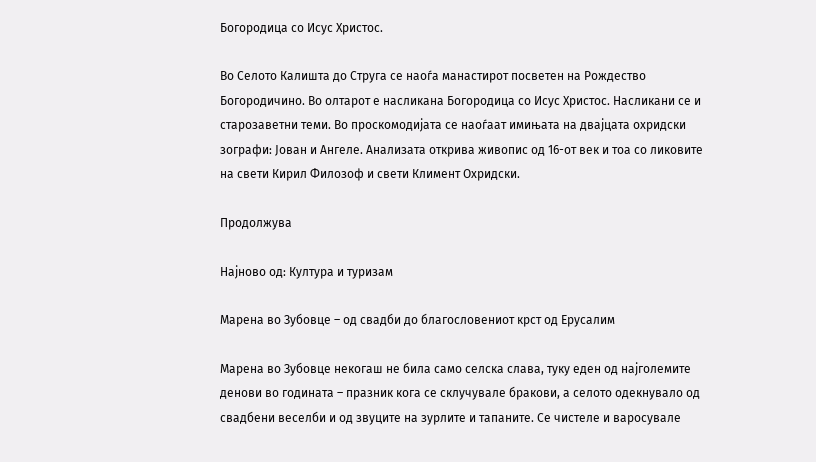Богородица со Исус Христос.

Во Селото Калишта до Струга се наоѓа манастирот посветен на Рождество Богородичино. Во олтарот е насликана Богородица со Исус Христос. Насликани се и старозаветни теми. Во проскомодијата се наоѓаат имињата на двајцата охридски зографи: Јован и Ангеле. Анализата открива живопис од 16-от век и тоа со ликовите на свети Кирил Филозоф и свети Климент Охридски.

Продолжува

Најново од: Култура и туризам

Марена во Зубовце – од свадби до благословениот крст од Ерусалим

Марена во Зубовце некогаш не била само селска слава, туку еден од најголемите денови во годината – празник кога се склучувале бракови, а селото одекнувало од свадбени веселби и од звуците на зурлите и тапаните. Се чистеле и варосувале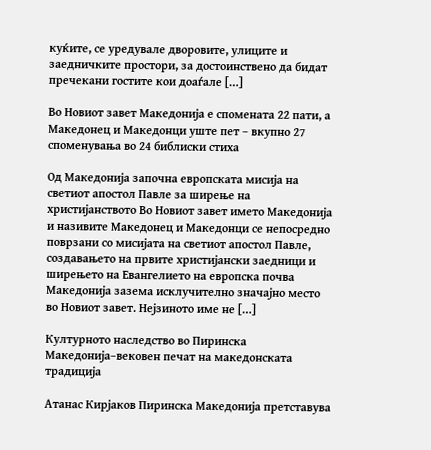куќите, се уредувале дворовите, улиците и заедничките простори, за достоинствено да бидат пречекани гостите кои доаѓале […]

Во Новиот завет Македонија е спомената 22 пати, а Македонец и Македонци уште пет – вкупно 27 споменувања во 24 библиски стиха

Од Македонија започна европската мисија на светиот апостол Павле за ширење на христијанството Во Новиот завет името Македонија и називите Македонец и Македонци се непосредно поврзани со мисијата на светиот апостол Павле, создавањето на првите христијански заедници и ширењето на Евангелието на европска почва Македонија зазема исклучително значајно место во Новиот завет. Нејзиното име не […]

Културното наследство во Пиринска Македонија–вековен печат на македонската традиција

Атанас Кирјаков Пиринска Македонија претставува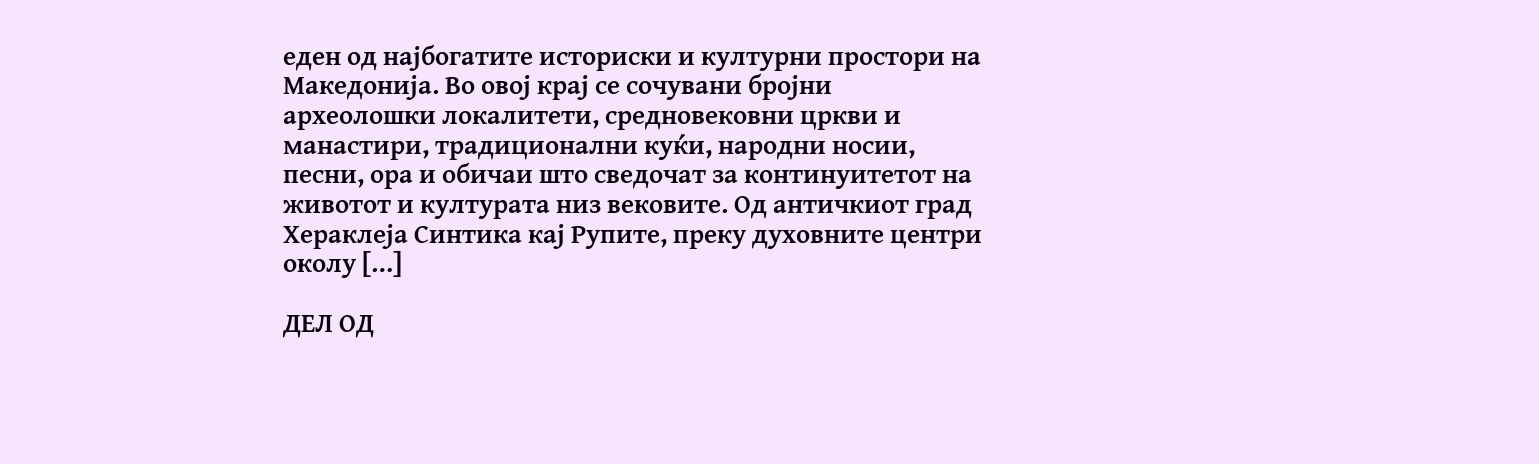еден од најбогатите историски и културни простори на Македонија. Во овој крај се сочувани бројни археолошки локалитети, средновековни цркви и манастири, традиционални куќи, народни носии, песни, ора и обичаи што сведочат за континуитетот на животот и културата низ вековите. Од античкиот град Хераклеја Синтика кај Рупите, преку духовните центри околу […]

ДЕЛ ОД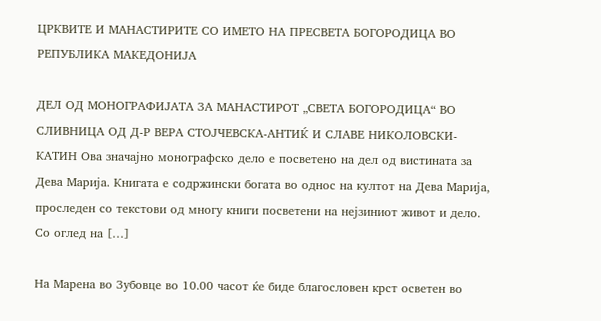ЦРКВИТЕ И МАНАСТИРИТЕ СО ИМЕТО НА ПРЕСВЕТА БОГОРОДИЦА ВО РЕПУБЛИКА МАКЕДОНИЈА

ДЕЛ ОД МОНОГРАФИЈАТА ЗА МАНАСТИРОТ „СВЕТА БОГОРОДИЦА“ ВО СЛИВНИЦА ОД Д-Р ВЕРА СТОЈЧЕВСКА-АНТИЌ И СЛАВЕ НИКОЛОВСКИ-КАТИН Ова значајно монографско дело е посветено на дел од вистината за Дева Марија. Книгата е содржински богата во однос на култот на Дева Марија, проследен со текстови од многу книги посветени на нејзиниот живот и дело. Со оглед на […]

На Марена во Зубовце во 10.00 часот ќе биде благословен крст осветен во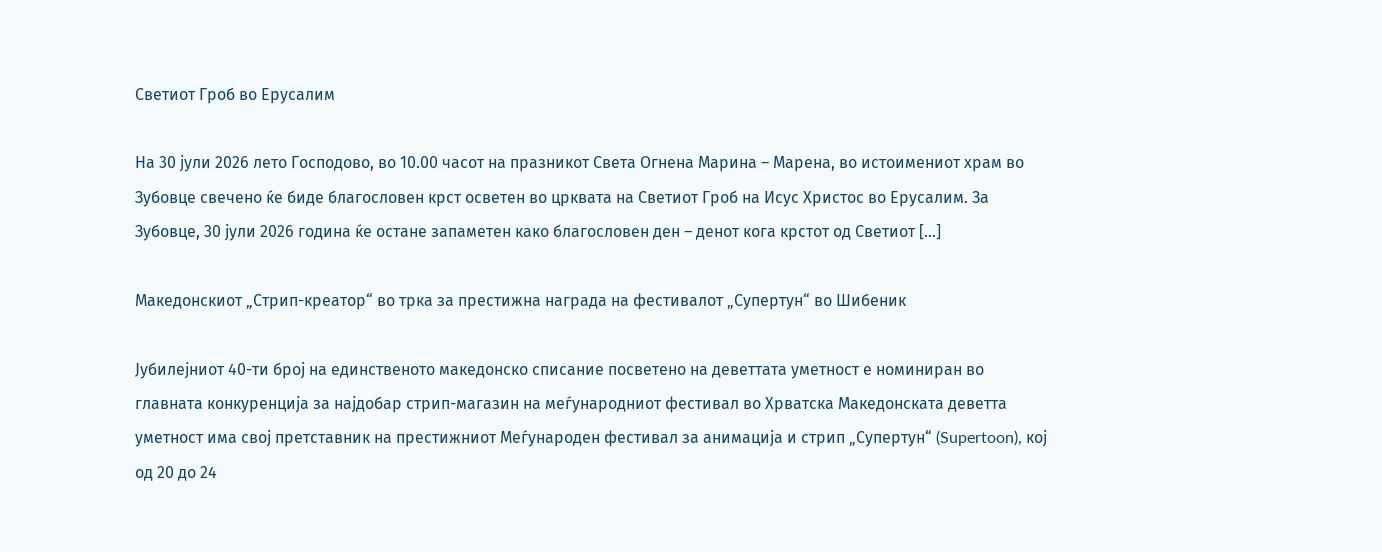Светиот Гроб во Ерусалим

На 30 јули 2026 лето Господово, во 10.00 часот на празникот Света Огнена Марина – Марена, во истоимениот храм во Зубовце свечено ќе биде благословен крст осветен во црквата на Светиот Гроб на Исус Христос во Ерусалим. За Зубовце, 30 јули 2026 година ќе остане запаметен како благословен ден – денот кога крстот од Светиот […]

Македонскиот „Стрип-креатор“ во трка за престижна награда на фестивалот „Супертун“ во Шибеник

Јубилејниот 40-ти број на единственото македонско списание посветено на деветтата уметност е номиниран во главната конкуренција за најдобар стрип-магазин на меѓународниот фестивал во Хрватска Македонската деветта уметност има свој претставник на престижниот Меѓународен фестивал за анимација и стрип „Супертун“ (Supertoon), кој од 20 до 24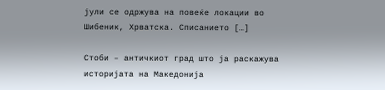јули се одржува на повеќе локации во Шибеник, Хрватска. Списанието […]

Стоби – античкиот град што ја раскажува историјата на Македонија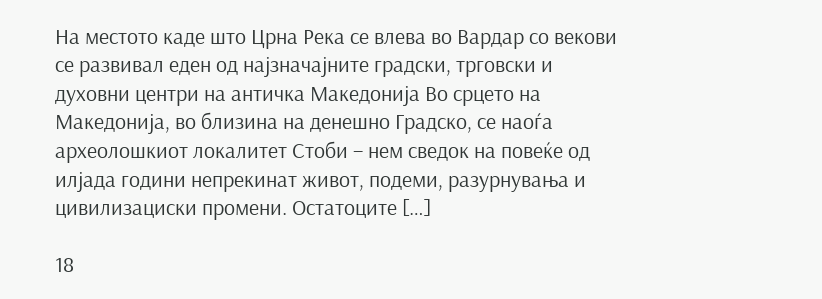На местото каде што Црна Река се влева во Вардар со векови се развивал еден од најзначајните градски, трговски и духовни центри на античка Македонија Во срцето на Македонија, во близина на денешно Градско, се наоѓа археолошкиот локалитет Стоби – нем сведок на повеќе од илјада години непрекинат живот, подеми, разурнувања и цивилизациски промени. Остатоците […]

18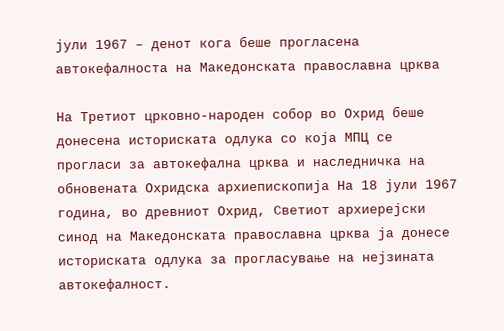јули 1967 – денот кога беше прогласена автокефалноста на Македонската православна црква

На Третиот црковно-народен собор во Охрид беше донесена историската одлука со која МПЦ се прогласи за автокефална црква и наследничка на обновената Охридска архиепископија На 18 јули 1967 година, во древниот Охрид, Светиот архиерејски синод на Македонската православна црква ја донесе историската одлука за прогласување на нејзината автокефалност.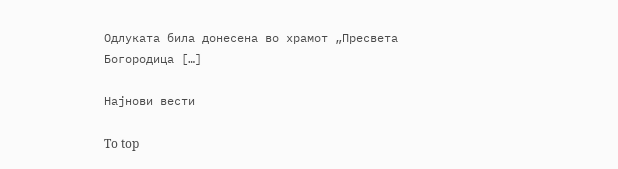Одлуката била донесена во храмот „Пресвета Богородица […]

Најнови вести

To top